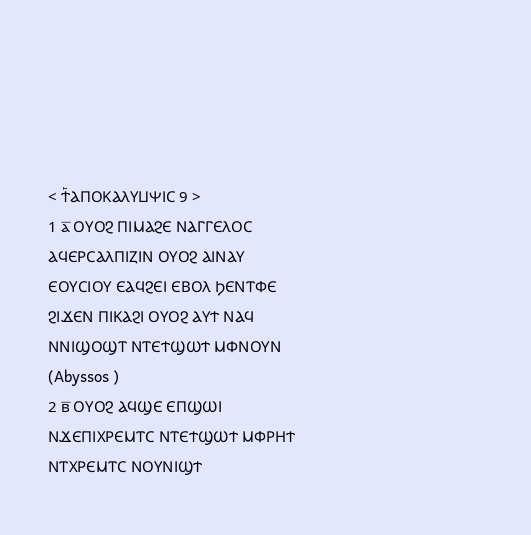< Ϯ⳰ⲀⲠⲞⲔⲀⲖⲨⳘⲮⲒⲤ 9 >
1 ⲁ̅ ⲞⲨⲞϨ ⲠⲒⲘⲀϨⲈ ⲚⲀⲄⲄⲈⲖⲞⲤ ⲀϤⲈⲢⲤⲀⲖⲠⲒⲌⲒⲚ ⲞⲨⲞϨ ⲀⲒⲚⲀⲨ ⲈⲞⲨⲤⲒⲞⲨ ⲈⲀϤϨⲈⲒ ⲈⲂⲞⲖ ϦⲈⲚⲦⲪⲈ ϨⲒϪⲈⲚ ⲠⲒⲔⲀϨⲒ ⲞⲨⲞϨ ⲀⲨϮ ⲚⲀϤ ⲚⲚⲒϢⲞϢⲦ ⲚⲦⲈϮϢⲰϮ ⲘⲪⲚⲞⲨⲚ (Abyssos )
2 ⲃ̅ ⲞⲨⲞϨ ⲀϤϢⲈ ⲈⲠϢⲰⲒ ⲚϪⲈⲠⲒⲬⲢⲈⲘⲦⲤ ⲚⲦⲈϮϢⲰϮ ⲘⲪⲢⲎϮ ⲚⲦⲬⲢⲈⲘⲦⲤ ⲚⲞⲨⲚⲒϢϮ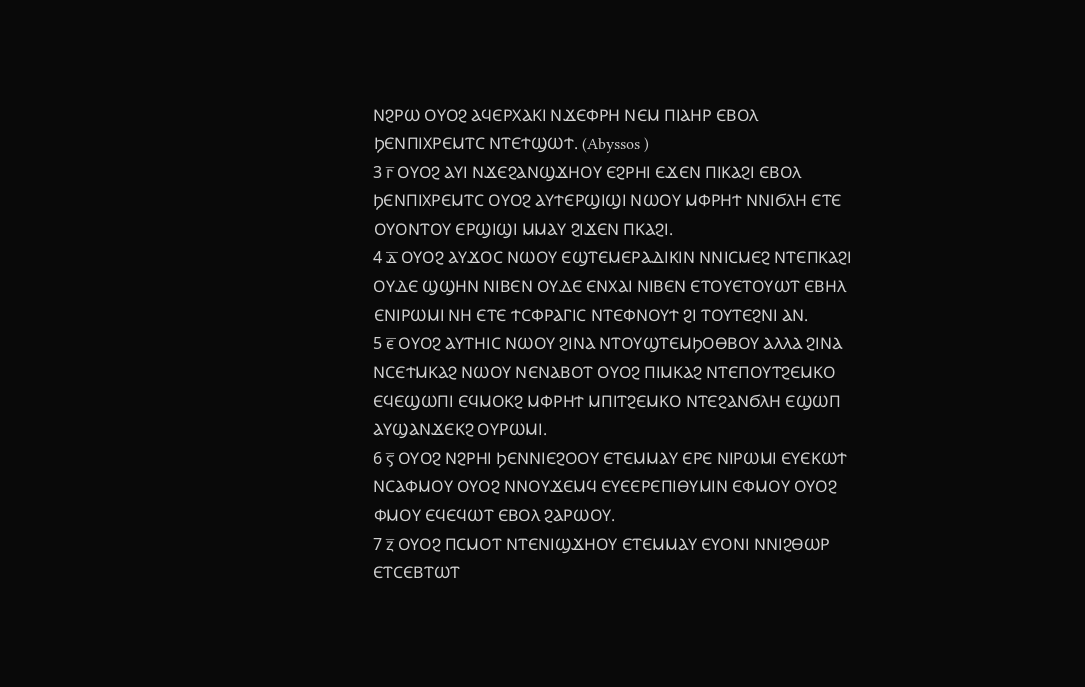ⲚϨⲢⲰ ⲞⲨⲞϨ ⲀϤⲈⲢⲬⲀⲔⲒ ⲚϪⲈⲪⲢⲎ ⲚⲈⲘ ⲠⲒⲀⲎⲢ ⲈⲂⲞⲖ ϦⲈⲚⲠⲒⲬⲢⲈⲘⲦⲤ ⲚⲦⲈϮϢⲰϮ. (Abyssos )
3 ⲅ̅ ⲞⲨⲞϨ ⲀⲨⲒ ⲚϪⲈϨⲀⲚϢϪⲎⲞⲨ ⲈϨⲢⲎⲒ ⲈϪⲈⲚ ⲠⲒⲔⲀϨⲒ ⲈⲂⲞⲖ ϦⲈⲚⲠⲒⲬⲢⲈⲘⲦⲤ ⲞⲨⲞϨ ⲀⲨϮⲈⲢϢⲒϢⲒ ⲚⲰⲞⲨ ⲘⲪⲢⲎϮ ⲚⲚⲒϬⲖⲎ ⲈⲦⲈ ⲞⲨⲞⲚⲦⲞⲨ ⲈⲢϢⲒϢⲒ ⲘⲘⲀⲨ ϨⲒϪⲈⲚ ⲠⲔⲀϨⲒ.
4 ⲇ̅ ⲞⲨⲞϨ ⲀⲨϪⲞⲤ ⲚⲰⲞⲨ ⲈϢⲦⲈⲘⲈⲢⲀⲆⲒⲔⲒⲚ ⲚⲚⲒⲤⲘⲈϨ ⲚⲦⲈⲠⲔⲀϨⲒ ⲞⲨⲆⲈ ϢϢⲎⲚ ⲚⲒⲂⲈⲚ ⲞⲨⲆⲈ ⲈⲚⲬⲀⲒ ⲚⲒⲂⲈⲚ ⲈⲦⲞⲨⲈⲦⲞⲨⲰⲦ ⲈⲂⲎⲖ ⲈⲚⲒⲢⲰⲘⲒ ⲚⲎ ⲈⲦⲈ ϮⲤⲪⲢⲀⲄⲒⲤ ⲚⲦⲈⲪⲚⲞⲨϮ ϨⲒ ⲦⲞⲨⲦⲈϨⲚⲒ ⲀⲚ.
5 ⲉ̅ ⲞⲨⲞϨ ⲀⲨⲦⲎⲒⲤ ⲚⲰⲞⲨ ϨⲒⲚⲀ ⲚⲦⲞⲨϢⲦⲈⲘϦⲞⲐⲂⲞⲨ ⲀⲖⲖⲀ ϨⲒⲚⲀ ⲚⲤⲈϮⲘⲔⲀϨ ⲚⲰⲞⲨ ⲚⲈⲚⲀⲂⲞⲦ ⲞⲨⲞϨ ⲠⲒⲘⲔⲀϨ ⲚⲦⲈⲠⲞⲨⲦϨⲈⲘⲔⲞ ⲈϤⲈϢⲰⲠⲒ ⲈϤⲘⲞⲔϨ ⲘⲪⲢⲎϮ ⲘⲠⲒⲦϨⲈⲘⲔⲞ ⲚⲦⲈϨⲀⲚϬⲖⲎ ⲈϢⲰⲠ ⲀⲨϢⲀⲚϪⲈⲔϨ ⲞⲨⲢⲰⲘⲒ.
6 ⲋ̅ ⲞⲨⲞϨ ⲚϨⲢⲎⲒ ϦⲈⲚⲚⲒⲈϨⲞⲞⲨ ⲈⲦⲈⲘⲘⲀⲨ ⲈⲢⲈ ⲚⲒⲢⲰⲘⲒ ⲈⲨⲈⲔⲰϮ ⲚⲤⲀⲪⲘⲞⲨ ⲞⲨⲞϨ ⲚⲚⲞⲨϪⲈⲘϤ ⲈⲨⲈⲈⲢⲈⲠⲒⲐⲨⲘⲒⲚ ⲈⲪⲘⲞⲨ ⲞⲨⲞϨ ⲪⲘⲞⲨ ⲈϤⲈϤⲰⲦ ⲈⲂⲞⲖ ϨⲀⲢⲰⲞⲨ.
7 ⲍ̅ ⲞⲨⲞϨ ⲠⲤⲘⲞⲦ ⲚⲦⲈⲚⲒϢϪⲎⲞⲨ ⲈⲦⲈⲘⲘⲀⲨ ⲈⲨⲞⲚⲒ ⲚⲚⲒϨⲐⲰⲢ ⲈⲦⲤⲈⲂⲦⲰⲦ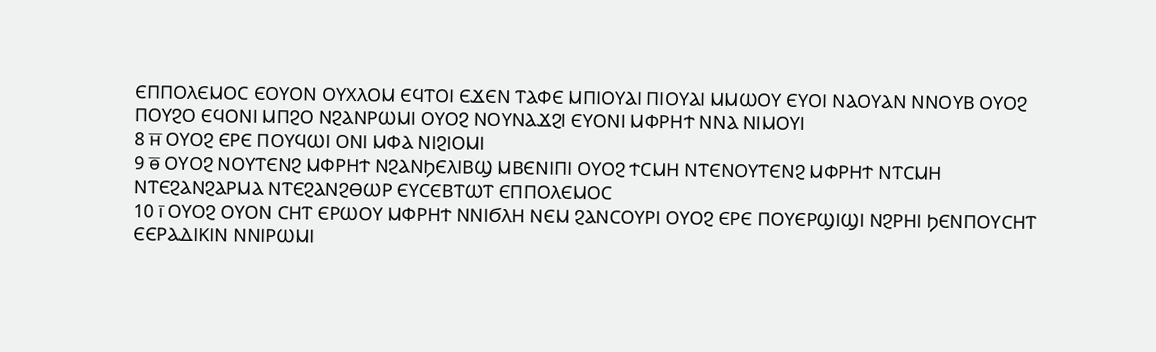ⲈⲠⲠⲞⲖⲈⲘⲞⲤ ⲈⲞⲨⲞⲚ ⲞⲨⲬⲖⲞⲘ ⲈϤⲦⲞⲒ ⲈϪⲈⲚ ⲦⲀⲪⲈ ⲘⲠⲒⲞⲨⲀⲒ ⲠⲒⲞⲨⲀⲒ ⲘⲘⲰⲞⲨ ⲈⲨⲞⲒ ⲚⲀⲞⲨⲀⲚ ⲚⲚⲞⲨⲂ ⲞⲨⲞϨ ⲠⲞⲨϨⲞ ⲈϤⲞⲚⲒ ⲘⲠϨⲞ ⲚϨⲀⲚⲢⲰⲘⲒ ⲞⲨⲞϨ ⲚⲞⲨⲚⲀϪϨⲒ ⲈⲨⲞⲚⲒ ⲘⲪⲢⲎϮ ⲚⲚⲀ ⲚⲒⲘⲞⲨⲒ
8 ⲏ̅ ⲞⲨⲞϨ ⲈⲢⲈ ⲠⲞⲨϤⲰⲒ ⲞⲚⲒ ⲘⲪⲀ ⲚⲒϨⲒⲞⲘⲒ
9 ⲑ̅ ⲞⲨⲞϨ ⲚⲞⲨⲦⲈⲚϨ ⲘⲪⲢⲎϮ ⲚϨⲀⲚϦⲈⲖⲒⲂϢ ⲘⲂⲈⲚⲒⲠⲒ ⲞⲨⲞϨ ϮⲤⲘⲎ ⲚⲦⲈⲚⲞⲨⲦⲈⲚϨ ⲘⲪⲢⲎϮ ⲚⲦⲤⲘⲎ ⲚⲦⲈϨⲀⲚϨⲀⲢⲘⲀ ⲚⲦⲈϨⲀⲚϨⲐⲰⲢ ⲈⲨⲤⲈⲂⲦⲰⲦ ⲈⲠⲠⲞⲖⲈⲘⲞⲤ
10 ⲓ̅ ⲞⲨⲞϨ ⲞⲨⲞⲚ ⲤⲎⲦ ⲈⲢⲰⲞⲨ ⲘⲪⲢⲎϮ ⲚⲚⲒϬⲖⲎ ⲚⲈⲘ ϨⲀⲚⲤⲞⲨⲢⲒ ⲞⲨⲞϨ ⲈⲢⲈ ⲠⲞⲨⲈⲢϢⲒϢⲒ ⲚϨⲢⲎⲒ ϦⲈⲚⲠⲞⲨⲤⲎⲦ ⲈⲈⲢⲀⲆⲒⲔⲒⲚ ⲚⲚⲒⲢⲰⲘⲒ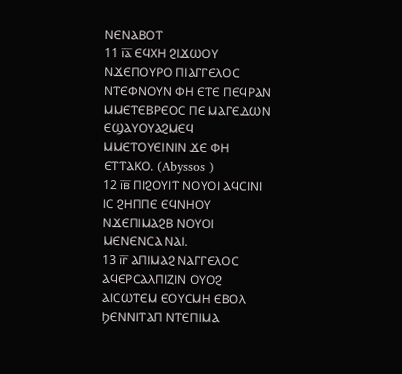ⲚⲈⲚⲀⲂⲞⲦ
11 ⲓ̅ⲁ̅ ⲈϤⲬⲎ ϨⲒϪⲰⲞⲨ ⲚϪⲈⲠⲞⲨⲢⲞ ⲠⲒⲀⲄⲄⲈⲖⲞⲤ ⲚⲦⲈⲪⲚⲞⲨⲚ ⲪⲎ ⲈⲦⲈ ⲠⲈϤⲢⲀⲚ ⲘⲘⲈⲦⲈⲂⲢⲈⲞⲤ ⲠⲈ ⲘⲀⲄⲈⲆⲰⲚ ⲈϢⲀⲨⲞⲨⲀϨⲘⲈϤ ⲘⲘⲈⲦⲞⲨⲈⲒⲚⲒⲚ ϪⲈ ⲪⲎ ⲈⲦⲦⲀⲔⲞ. (Abyssos )
12 ⲓ̅ⲃ̅ ⲠⲒϨⲞⲨⲒⲦ ⲚⲞⲨⲞⲒ ⲀϤⲤⲒⲚⲒ ⲒⲤ ϨⲎⲠⲠⲈ ⲈϤⲚⲎⲞⲨ ⲚϪⲈⲠⲒⲘⲀϨⲂ ⲚⲞⲨⲞⲒ ⲘⲈⲚⲈⲚⲤⲀ ⲚⲀⲒ.
13 ⲓ̅ⲅ̅ ⲀⲠⲒⲘⲀϨ ⲚⲀⲄⲄⲈⲖⲞⲤ ⲀϤⲈⲢⲤⲀⲖⲠⲒⲌⲒⲚ ⲞⲨⲞϨ ⲀⲒⲤⲰⲦⲈⲘ ⲈⲞⲨⲤⲘⲎ ⲈⲂⲞⲖ ϦⲈⲚⲚⲒⲦⲀⲠ ⲚⲦⲈⲠⲒⲘⲀ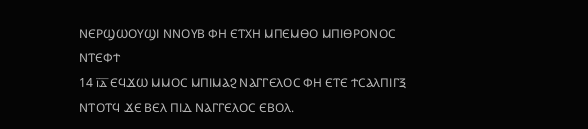ⲚⲈⲢϢⲰⲞⲨϢⲒ ⲚⲚⲞⲨⲂ ⲪⲎ ⲈⲦⲬⲎ ⲘⲠⲈⲘⲐⲞ ⲘⲠⲒⲐⲢⲞⲚⲞⲤ ⲚⲦⲈⲪϮ
14 ⲓ̅ⲇ̅ ⲈϤϪⲰ ⲘⲘⲞⲤ ⲘⲠⲒⲘⲀϨ ⲚⲀⲄⲄⲈⲖⲞⲤ ⲪⲎ ⲈⲦⲈ ϮⲤⲀⲖⲠⲒⲄⲜ ⲚⲦⲞⲦϤ ϪⲈ ⲂⲈⲖ ⲠⲒⲆ ⲚⲀⲄⲄⲈⲖⲞⲤ ⲈⲂⲞⲖ.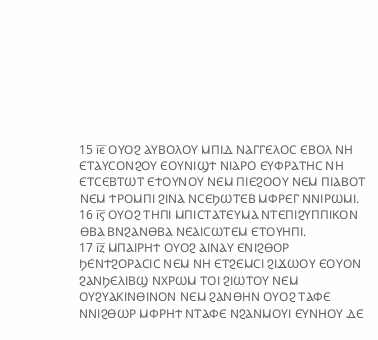15 ⲓ̅ⲉ̅ ⲞⲨⲞϨ ⲀⲨⲂⲞⲖⲞⲨ ⲘⲠⲒⲆ ⲚⲀⲄⲄⲈⲖⲞⲤ ⲈⲂⲞⲖ ⲚⲎ ⲈⲦⲀⲨⲤⲞⲚϨⲞⲨ ⲈⲞⲨⲚⲒϢϮ ⲚⲒⲀⲢⲞ ⲈⲨⲪⲢⲀⲦⲎⲤ ⲚⲎ ⲈⲦⲤⲈⲂⲦⲰⲦ ⲈϮⲞⲨⲚⲞⲨ ⲚⲈⲘ ⲠⲒⲈϨⲞⲞⲨ ⲚⲈⲘ ⲠⲒⲀⲂⲞⲦ ⲚⲈⲘ ϮⲢⲞⲘⲠⲒ ϨⲒⲚⲀ ⲚⲤⲈϦⲰⲦⲈⲂ ⲘⲪⲢⲈⲄ ⲚⲚⲒⲢⲰⲘⲒ.
16 ⲓ̅ⲋ̅ ⲞⲨⲞϨ ⲦⲎⲠⲒ ⲘⲠⲒⲤⲦⲀⲦⲈⲨⲘⲀ ⲚⲦⲈⲠⲒϨⲨⲠⲠⲒⲔⲞⲚ ⲐⲂⲀ ⲂⲚϨⲀⲚⲐⲂⲀ ⲚⲈⲀⲒⲤⲰⲦⲈⲘ ⲈⲦⲞⲨⲎⲠⲒ.
17 ⲓ̅ⲍ̅ ⲘⲠⲀⲒⲢⲎϮ ⲞⲨⲞϨ ⲀⲒⲚⲀⲨ ⲈⲚⲒϨⲐⲞⲢ ϦⲈⲚϮϨⲞⲢⲀⲤⲒⲤ ⲚⲈⲘ ⲚⲎ ⲈⲦϨⲈⲘⲤⲒ ϨⲒϪⲰⲞⲨ ⲈⲞⲨⲞⲚ ϨⲀⲚϦⲈⲖⲒⲂϢ ⲚⲬⲢⲰⲘ ⲦⲞⲒ ϨⲒⲰⲦⲞⲨ ⲚⲈⲘ ⲞⲨϨⲨⲀⲔⲒⲚⲐⲒⲚⲞⲚ ⲚⲈⲘ ϨⲀⲚⲐⲎⲚ ⲞⲨⲞϨ ⲦⲀⲪⲈ ⲚⲚⲒϨⲐⲰⲢ ⲘⲪⲢⲎϮ ⲚⲦⲀⲪⲈ ⲚϨⲀⲚⲘⲞⲨⲒ ⲈⲨⲚⲎⲞⲨ ⲆⲈ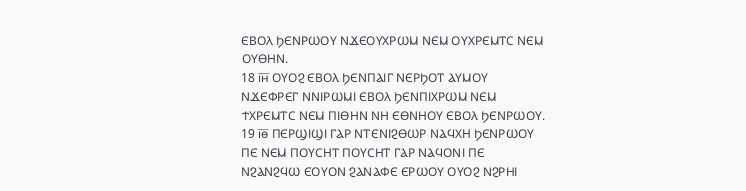ⲈⲂⲞⲖ ϦⲈⲚⲢⲰⲞⲨ ⲚϪⲈⲞⲨⲬⲢⲰⲘ ⲚⲈⲘ ⲞⲨⲬⲢⲈⲘⲦⲤ ⲚⲈⲘ ⲞⲨⲐⲎⲚ.
18 ⲓ̅ⲏ̅ ⲞⲨⲞϨ ⲈⲂⲞⲖ ϦⲈⲚⲠⲀⲒⲄ ⲚⲈⲢϦⲞⲦ ⲀⲨⲘⲞⲨ ⲚϪⲈⲪⲢⲈⲄ ⲚⲚⲒⲢⲰⲘⲒ ⲈⲂⲞⲖ ϦⲈⲚⲠⲒⲬⲢⲰⲘ ⲚⲈⲘ ϮⲬⲢⲈⲘⲦⲤ ⲚⲈⲘ ⲠⲒⲐⲎⲚ ⲚⲎ ⲈⲐⲚⲎⲞⲨ ⲈⲂⲞⲖ ϦⲈⲚⲢⲰⲞⲨ.
19 ⲓ̅ⲑ̅ ⲠⲈⲢϢⲒϢⲒ ⲄⲀⲢ ⲚⲦⲈⲚⲒϨⲐⲰⲢ ⲚⲀϤⲬⲎ ϦⲈⲚⲢⲰⲞⲨ ⲠⲈ ⲚⲈⲘ ⲠⲞⲨⲤⲎⲦ ⲠⲞⲨⲤⲎⲦ ⲄⲀⲢ ⲚⲀϤⲞⲚⲒ ⲠⲈ ⲚϨⲀⲚϨϤⲰ ⲈⲞⲨⲞⲚ ϨⲀⲚⲀⲪⲈ ⲈⲢⲰⲞⲨ ⲞⲨⲞϨ ⲚϨⲢⲎⲒ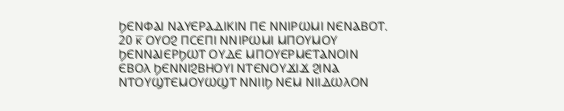ϦⲈⲚⲪⲀⲒ ⲚⲀⲨⲈⲢⲀⲆⲒⲔⲒⲚ ⲠⲈ ⲚⲚⲒⲢⲰⲘⲒ ⲚⲈⲚⲀⲂⲞⲦ.
20 ⲕ̅ ⲞⲨⲞϨ ⲠⲤⲈⲠⲒ ⲚⲚⲒⲢⲰⲘⲒ ⲘⲠⲞⲨⲘⲞⲨ ϦⲈⲚⲚⲀⲒⲈⲢϦⲰⲦ ⲞⲨⲆⲈ ⲘⲠⲞⲨⲈⲢⲘⲈⲦⲀⲚⲞⲒⲚ ⲈⲂⲞⲖ ϦⲈⲚⲚⲒϨⲂⲎⲞⲨⲒ ⲚⲦⲈⲚⲞⲨϪⲒϪ ϨⲒⲚⲀ ⲚⲦⲞⲨϢⲦⲈⲘⲞⲨⲰϢⲦ ⲚⲚⲒⲒϦ ⲚⲈⲘ ⲚⲒⲒⲆⲰⲖⲞⲚ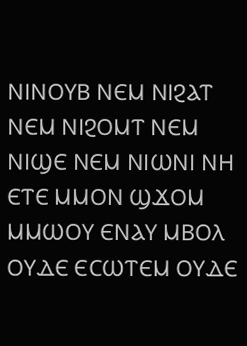ⲚⲒⲚⲞⲨⲂ ⲚⲈⲘ ⲚⲒϨⲀⲦ ⲚⲈⲘ ⲚⲒϨⲞⲘⲦ ⲚⲈⲘ ⲚⲒϢⲈ ⲚⲈⲘ ⲚⲒⲰⲚⲒ ⲚⲎ ⲈⲦⲈ ⲘⲘⲞⲚ ϢϪⲞⲘ ⲘⲘⲰⲞⲨ ⲈⲚⲀⲨ ⲘⲂⲞⲖ ⲞⲨⲆⲈ ⲈⲤⲰⲦⲈⲘ ⲞⲨⲆⲈ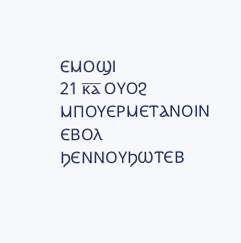ⲈⲘⲞϢⲒ
21 ⲕ̅ⲁ̅ ⲞⲨⲞϨ ⲘⲠⲞⲨⲈⲢⲘⲈⲦⲀⲚⲞⲒⲚ ⲈⲂⲞⲖ ϦⲈⲚⲚⲞⲨϦⲰⲦⲈⲂ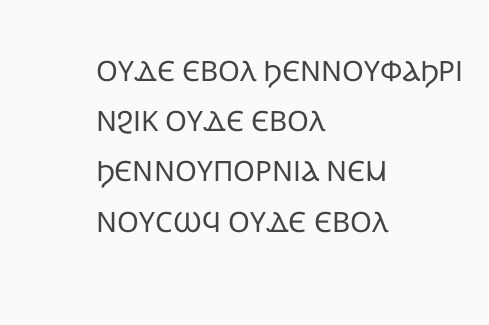ⲞⲨⲆⲈ ⲈⲂⲞⲖ ϦⲈⲚⲚⲞⲨⲪⲀϦⲢⲒ ⲚϨⲒⲔ ⲞⲨⲆⲈ ⲈⲂⲞⲖ ϦⲈⲚⲚⲞⲨⲠⲞⲢⲚⲒⲀ ⲚⲈⲘ ⲚⲞⲨⲤⲰϤ ⲞⲨⲆⲈ ⲈⲂⲞⲖ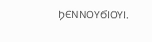ϦⲈⲚⲚⲞⲨϬⲒⲞⲨⲒ.